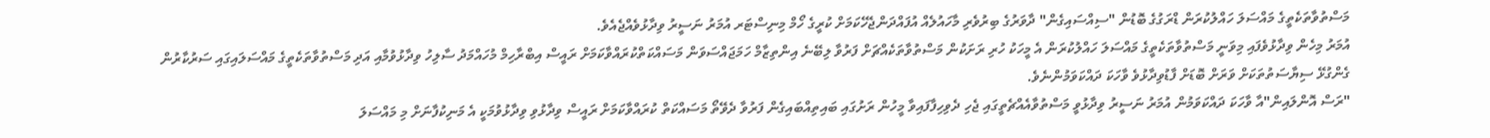މަސްތުވާތަކެތީގެ މައްސަލަ ހައްލުކުރަން ޑްރަގުގެ ބޮޑުން "ސިއްސައިގެން" ދާވަރުގެ ބިރުވެރި މާހައުލެއް އުފައްދަންޖެހޭކަމަށް ކުރީގެ ހޯމް މިނިސްޓަރ އުމަރު ނަސީރު ވިދާޅުވެއްޖެއެވެ.
އުމަރު މިހެން ވިދާޅުވެފައި މިވަނީ މަސްތުވާތަކެތީގެ މައްސަލަ ހައްލުކުރަން އެ މީހަކު ހުރި ރަށަކުން މަސްތުވާތަކެއްޗަށް ފަރުވާ ލިބޭނެ އިންތިޒާމް ހަމަޖައްސަވަން މަސައްކަތްކުރައްވާކަމަށް ރައީސް އިބްރާހިމް މުހައްމަދު ސާލިހު ވިދާޅުވުމާއި އަދި މަސްތުވާތަކެތީގެ މައްސަލައިގައި ސަރުކާރުން ގެންގުޅޭ ސިޔާސަތުތަކަށް ވަރަށް ބޮޑަށް ފާޑުވިދާޅުވެ ވާހަކަ ދައްކަވަމުންނެވެ.
"ރަސް އޮންލައިން"އާ ވާހަކަ ދައްކަވަމުން އުމަރު ނަސީރު ވިދާޅުވީ މަސްތުވާއެއްޗެތީގައި ޖެހި ދެވިހިފާފައިވާ މީހުން ރަށުގައި ބައިތިއްބައިގެން ފަރުވާ ދެވޭތޯ މަސައްކަތް ކުރައްވާކަމަށް ރައީސް ވިދާޅުވި ވިދާޅުވުމަކީ އެ މަނިކުފާނަށް މި މައްސަލަ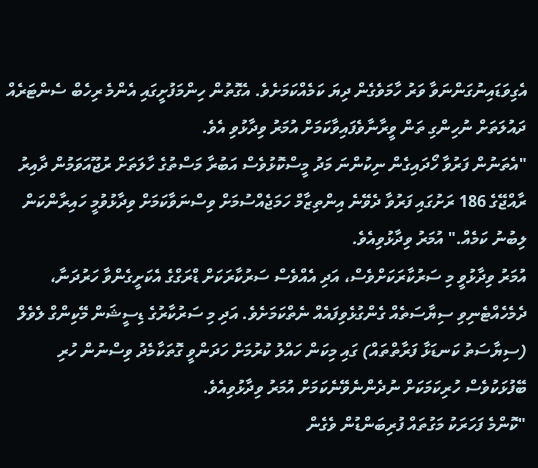އެގިވަޑައިނުގަންނަވާ ވަރު ހާމަވެގެން ދިޔަ ކަމެއްކަމަށެވެ. އެގޮތުން ހިންމަފުށީގައި އެންމެ ރިހެބް ސެންޓަރެއް ދައުލަތަށް ނުހިންގި ތަން ވީރާނާވެފައިވާކަމަށް އުމަރު ވިދާޅުވި އެވެ.
"އެތަނުން ފަރުވާ ހޯދައިގެން ނިކުންނަ މަދު މީސްކޮޅުވެސް އަބުރާ މަސްތުގެ ހާލަތަށް ރުޖޫއަވަމުން ދާއިރު ރާއްޖޭގެ 186 ރަށުގައި ފަރުވާ ދެވޭނެ އިންތިޒާމް ހަމަޖެއްސުމަށް ވިސްނަވާކަމަށް ވިދާޅުވުމީ ހައިރާންކަން ލިބުނު ކަމެއް." އުމަރު ވިދާޅުވިއެވެ.
އުމަރު ވިދާޅުވީ މި ސަރުކާރަކަށްވެސް، އަދި އެއްވެސް ސަރުކާރަކަށް ޑްރަގްގެ އެކަށީގެންވާ ހަރުދަނާ، ދެމެހެއްޓެނިވި ސިޔާސަތެއް ގެންގުޅެވިފައެއް ނެތްކަމަށެވެ. އަދި މި ސަރުކާރުގެ ޑިސީޝަން މޭކިންގް ލެވެލް (ސިޔާސަތު ކަނޑަޅާ ފަރާތްތައް) ގައި މިކަން ހައްލު ކުރުމަށް ހަދަންވީ ގޮތަކާމެދު ވިސްނުން ހުރި ބޭފުޅަކުވެސް ހުރިކަމަކަށް ނުދެންނެވޭނެކަމަށް އުމަރު ވިދާޅުވިއެވެ.
"ކޮންމެ ފަހަރަކު މަގުތައް ފުރިބަންޑުން ވެގެން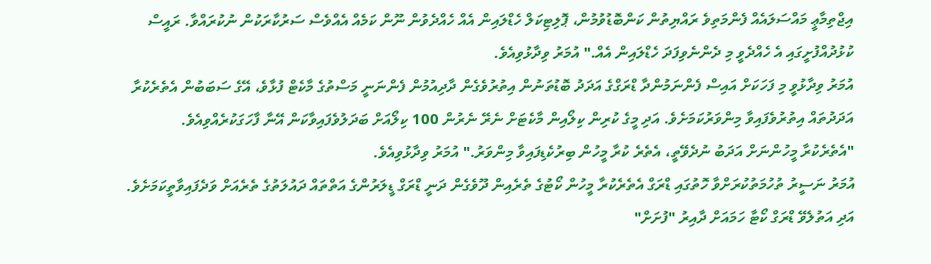އިޖްތިމާޢީ މައްސަލައެއް ފެންމަތިވެ ރައްޔިތުން ކަންބޮޑުވުމުން، ޕޮލިޓިކަލް ހެޑްލައިން އެއް ހެއްދެވުން ނޫން ކަމެއް އެއްވެސް ސަރުކާރަކުން ނުކުރައްވާ. ރައީސް ކުޅުދުއްފުށީގައި އެ ހެއްދެވީ މި ދެންނެވިފަދަ ހެޑްލައިން އެއް." އުމަރު ވިދާޅުވިއެވެ.
އުމަރު ވިދާޅުވީ މި ފަހަކަށް އައިސް ފެންނަމުންދާ ޑްރަގްގެ އަދަދު ބޮޑުތަނުން އިތުރުވެގެން ދާދިއުމުން ފެންނަނީ މަސްތުގެ މާކެޓް ފުޅާވެ، އޭގެ ސަބަބުން އެތެރެކުރާ އަދަދުތައް އިތުރުވެފައިވާ މިންވަރުކަމަށެވެ. އަދި މީގެ ކުރިން ކިލޯއިން މާކެޓަށް ނެރޭ ނެރުން 100 ކިލޯއަށް ބަދަލުވެފައިވާކަން އޭނާ ފާހަގަކުރެއްވިއެވެ.
"އެތެރެކުރާ މީހުންނަށް އަދަބު ނުދެވޭތީ، އެތެރެ ކުރާ މީހުން ބިރުކެޑިފައިވާ މިންވަރު." އުމަރު ވިދާޅުވިއެވެ.
އުމަރު ނަސީރު ތުހުމަތުކުރަށްވާ ހޮތުގައި ޑްރަގް އެތެރެކުރާ މީހުން ކޯޓުގެ ތެރެއިން ދޫވެގެން ދަނީ ޑްރަގް ޑީލަރުންގެ އަތްތައް ދައުލަތުގެ ތެރެއަށް ވަދެފައިވާތީކަމަށެވެ. އަދި އަތުލެވޭ ޑްރަގް ކޯޓާ ހަމައަށް ދާއިރު "ފުށަށް"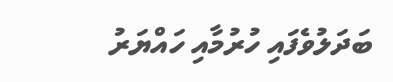ބަދަލުވެފައި ހުރުމާއި ހައްޔަރު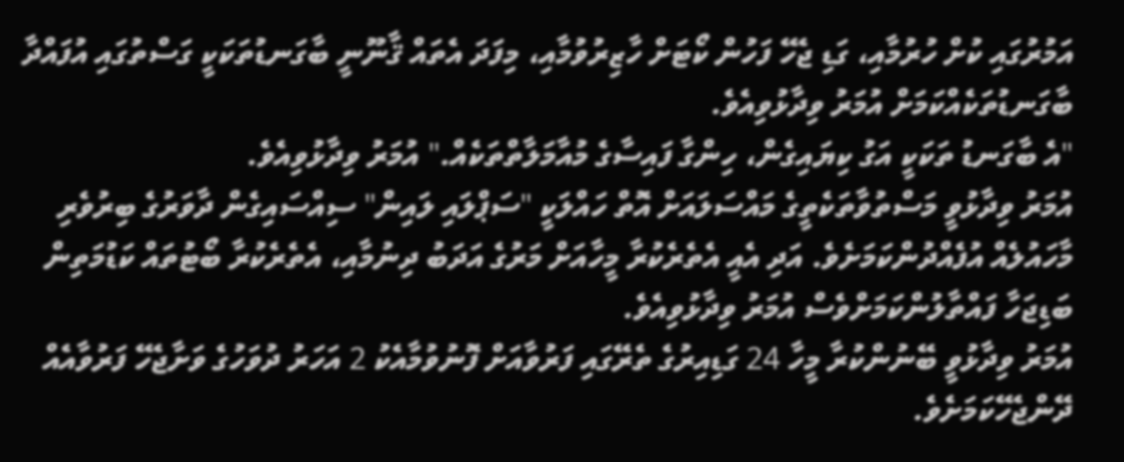އަމުރުގައި ކުށް ހުރުމާއި، ގަޑި ޖެހޭ ފަހުން ކޯޓަށް ހާޒިރުވުމާއި، މިފަދަ އެތައް ޤާނޫނީ ބާގަނޑުތަކަކީ ގަސްތުގައި އުފައްދާ ބާގަނޑުތަކެއްކަމަށް އުމަރު ވިދާޅުވިއެވެ.
"އެ ބާގަނޑު ތަކަކީ އަގު ކިޔައިގެން، ހިންގާ ފައިސާގެ މުއާމަލާތްތަކެއް." އުމަރު ވިދާޅުވިއެވެ.
އުމަރު ވިދާޅުވީ މަސްތުވާތަކެތީގެ މައްސަލައަށް އޮތް ހައްލަކީ "ސަޕްލައި ލައިން" ސިއްސައިގެން ދާވަރުގެ ބިރުވެރި މާހައުލެއް އުފެއްދުންކަމަށެވެ. އަދި އެއީ އެތެރެކުރާ މީހާއަށް މަރުގެ އަދަބު ދިނުމާއި، އެތެރެކުރާ ބޯޓުތައް ކަޑުމަތިން ބަޑިޖަހާ ފައްތާލުންކަމަށްވެސް އުމަރު ވިދާޅުވިއެވެ.
އުމަރު ވިދާޅުވީ ބޭނުންކުރާ މީހާ 24 ގަޑިއިރުގެ ތެރޭގައި ފަރުވާއަށް ފޮނުވުމާއެކު 2 އަހަރު ދުވަހުގެ ވަށާޖެހޭ ފަރުވާއެއް ދޭންޖެހޭކަމަށެވެ.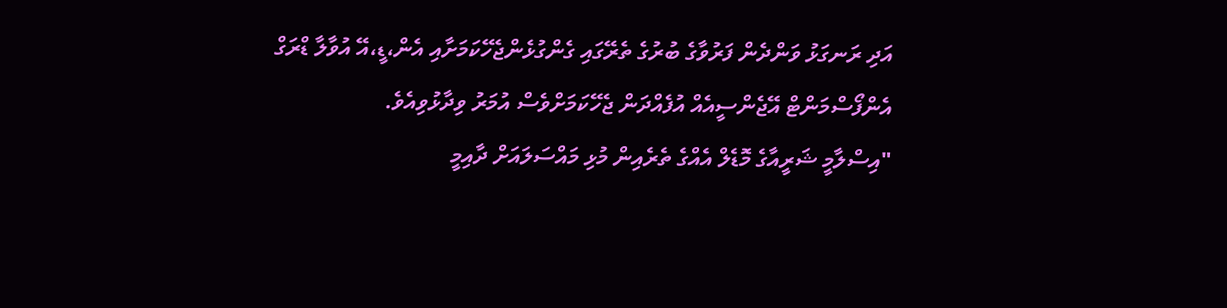އަދި ރަނގަޅު ވަންދެން ފަރުވާގެ ބުރުގެ ތެރޭގައި ގެންގުޅެންޖެހޭކަމަށާއި އެން،ޑީ،އޭ އުވާލާ ޑްރަގް އެންފޯސްމަންޓް އޭޖެންސީއެއް އުފެއްދަން ޖެހޭކަމަށްވެސް އުމަރު ވިދާޅުވިއެވެ.
"އިސްލާމީ ޝަރީއާގެ މޮޑެލް އެއްގެ ތެރެއިން މުޅި މައްސަލައަށް ދާއިމީ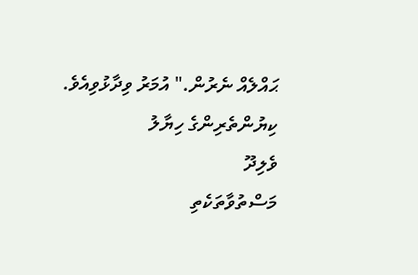ޙައްލެއް ނެރުން." އުމަރު ވިދާޅުވިއެވެ.
ކިޔުންތެރިންގެ ހިޔާލު
ވެލިދޫ
މަސްތުވާތަކެތި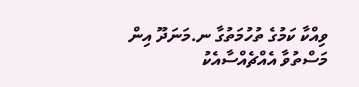ވިއްކާ ކަމުގެ ތުހުމަތުގާ ނ.މަނަދޫ އިން މަސްތުވާ އެއްޗެއްސާއެކު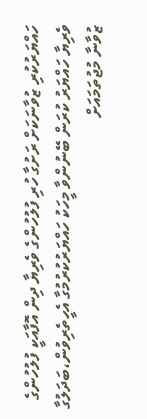ހައްޔަރުކުރި ޒުވާނަކަށް ރަށުގާ ހުރި ފުލުހުންގެ ވެރިޔާ ދިން އޮފާއަކީ ފުލުހުންގެ ވެރިޔާ ހައްޔަރު ކުރަން ބޭނުންވާ މީހަކު ހައްޔަރުކުރުމުގާ އެހީތެރިވުން،ބަދަލުގާ ޒުވާނާ މުޖުތަމައަށް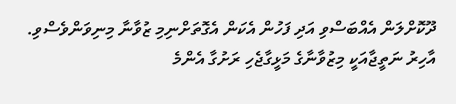ދޫކޮށްލަން އެއްބަސްވި އަދި ފަހުން އެކަން އެގޮތަށްނިމި ޒުވާނާ މިނިވަންވެސްވި. އާހިރު ނަތީޖާއަކީ މިޒުވާނާގެ މަޅީގާޖެހި ރަށުގާ އެންމެ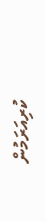ކުރިއަރަމުން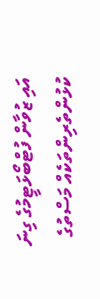އައި ޒުވާން ފުޓްބޯޅަޓީމުގެ ގިނަ ކުޅުންތެރިންތަކެއް މަސްތުގެ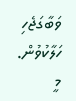ވަބާގަޖެހި ހަލާކުވުން. މީ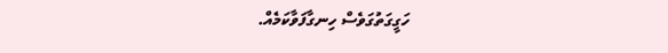ހަގީގަތުގަވެސް ހިނގާފަވާކަމެއް.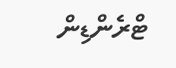ޓްރެންޑިން